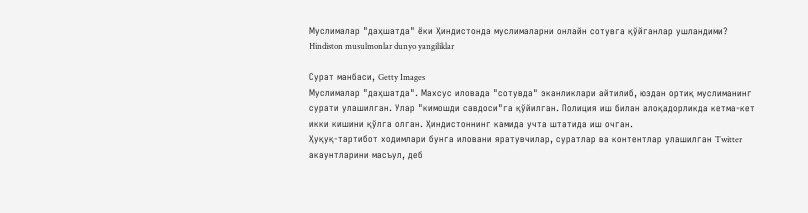Муслималар "даҳшатда" ёки Ҳиндистонда муслималарни онлайн сотувга қўйганлар ушландими? Hindiston musulmonlar dunyo yangiliklar

Сурат манбаси, Getty Images
Муслималар "даҳшатда". Махсус иловада "сотувда" эканликлари айтилиб, юздан ортиқ муслиманинг сурати улашилган. Улар "кимошди савдоси"га қўйилган. Полиция иш билан алоқадорликда кетма-кет икки кишини қўлга олган. Ҳиндистоннинг камида учта штатида иш очган.
Ҳуқуқ-тартибот ходимлари бунга иловани яратувчилар, суратлар ва контентлар улашилган Twitter акаунтларини масъул, деб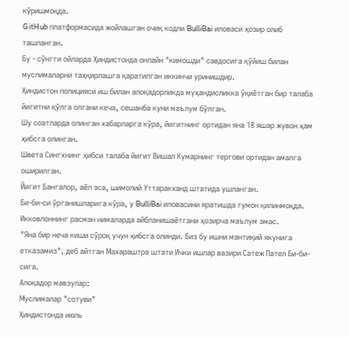кўришмоқда.
GitHub платформасида жойлашган очиқ кодли BulliBai иловаси ҳозир олиб ташланган.
Бу - сўнгги ойларда Ҳиндистонда онлайн "кимошди" савдосига қўйиш билан муслималарни таҳқирлашга қаратилган иккинчи уринишдир.
Ҳиндистон полицияси иш билан алоқадорликда муҳандисликка ўқиётган бир талаба йигитни қўлга олгани кеча, сешанба куни маълум бўлган.
Шу соатларда олинган хабарларга кўра, йигитнинг ортидан яна 18 яшар жувон ҳам ҳибсга олинган.
Швета Сингхнинг ҳибси талаба йигит Вишал Кумарнинг тергови ортидан амалга оширилган.
Йигит Бангалор, аёл эса, шимолий Уттаракханд штатида ушланган.
Би-би-си ўрганишларига кўра, у BulliBai иловасини яратишда гумон қилинмоқда.
Икковлоннинг расман нималарда айбланишаётгани ҳозирча маълум эмас.
"Яна бир неча киши сўроқ учун ҳибсга олинди. Биз бу ишни мантиқий якунига етказамиз", деб айтган Махараштра штати Ички ишлар вазири Сатеж Пател Би-би-сига.
Алоқадор мавзулар:
Муслималар "сотуви"
Ҳиндистонда июль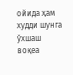ойида ҳам худди шунга ўхшаш воқеа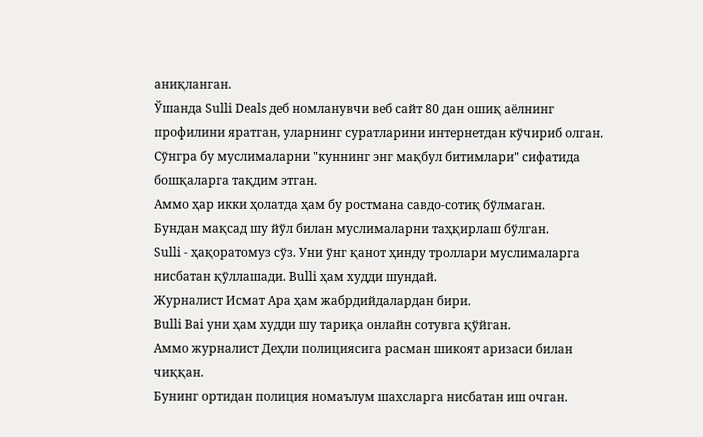аниқланган.
Ўшанда Sulli Deals деб номланувчи веб сайт 80 дан ошиқ аёлнинг профилини яратган, уларнинг суратларини интернетдан кўчириб олган.
Сўнгра бу муслималарни "куннинг энг мақбул битимлари" сифатида бошқаларга тақдим этган.
Аммо ҳар икки ҳолатда ҳам бу ростмана савдо-сотиқ бўлмаган.
Бундан мақсад шу йўл билан муслималарни таҳқирлаш бўлган.
Sulli - ҳақоратомуз сўз. Уни ўнг қанот ҳинду троллари муслималарга нисбатан қўллашади. Bulli ҳам худди шундай.
Журналист Исмат Ара ҳам жабрдийдалардан бири.
Bulli Bai уни ҳам худди шу тариқа онлайн сотувга қўйган.
Аммо журналист Деҳли полициясига расман шикоят аризаси билан чиққан.
Бунинг ортидан полиция номаълум шахсларга нисбатан иш очган.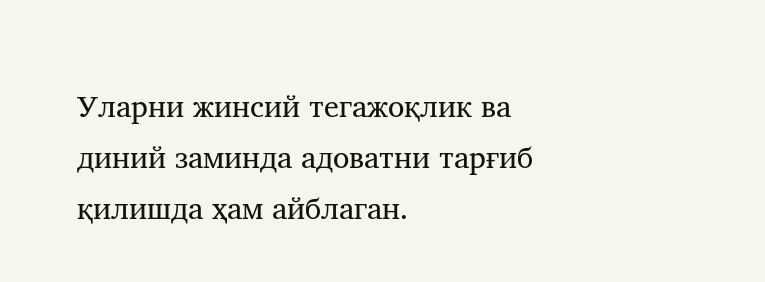Уларни жинсий тегажоқлик ва диний заминда адоватни тарғиб қилишда ҳам айблаган.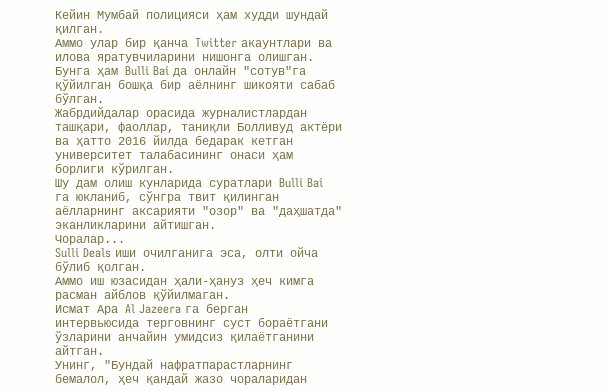Кейин Мумбай полицияси ҳам худди шундай қилган.
Аммо улар бир қанча Twitter акаунтлари ва илова яратувчиларини нишонга олишган.
Бунга ҳам Bulli Bai да онлайн "сотув"га қўйилган бошқа бир аёлнинг шикояти сабаб бўлган.
Жабрдийдалар орасида журналистлардан ташқари, фаоллар, таниқли Болливуд актёри ва ҳатто 2016 йилда бедарак кетган университет талабасининг онаси ҳам борлиги кўрилган.
Шу дам олиш кунларида суратлари Bulli Bai га юкланиб, сўнгра твит қилинган аёлларнинг аксарияти "озор" ва "даҳшатда" эканликларини айтишган.
Чоралар...
Sulli Deals иши очилганига эса, олти ойча бўлиб қолган.
Аммо иш юзасидан ҳали-ҳануз ҳеч кимга расман айблов қўйилмаган.
Исмат Ара Al Jazeera га берган интервьюсида терговнинг суст бораётгани ўзларини анчайин умидсиз қилаётганини айтган.
Унинг, "Бундай нафратпарастларнинг бемалол, ҳеч қандай жазо чораларидан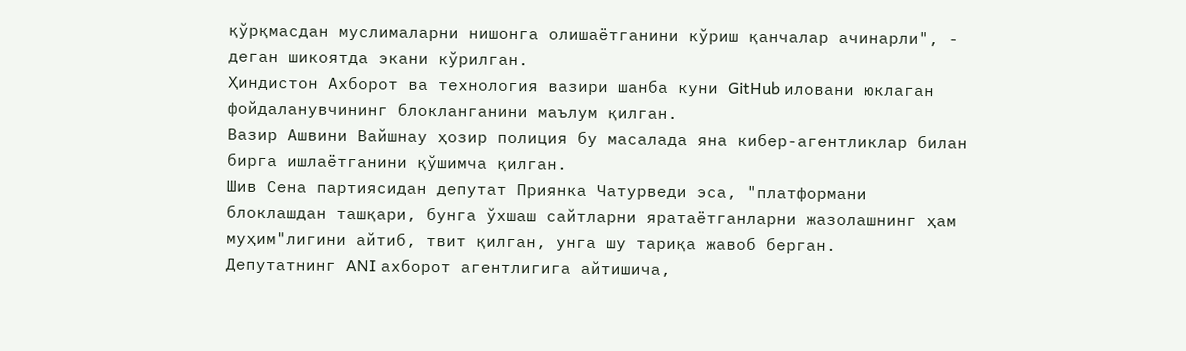қўрқмасдан муслималарни нишонга олишаётганини кўриш қанчалар ачинарли", - деган шикоятда экани кўрилган.
Ҳиндистон Ахборот ва технология вазири шанба куни GitHub иловани юклаган фойдаланувчининг блокланганини маълум қилган.
Вазир Ашвини Вайшнау ҳозир полиция бу масалада яна кибер-агентликлар билан бирга ишлаётганини қўшимча қилган.
Шив Сена партиясидан депутат Приянка Чатурведи эса, "платформани блоклашдан ташқари, бунга ўхшаш сайтларни яратаётганларни жазолашнинг ҳам муҳим"лигини айтиб, твит қилган, унга шу тариқа жавоб берган.
Депутатнинг ANI ахборот агентлигига айтишича,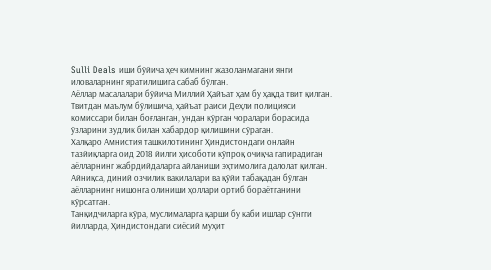Sulli Deals иши бўйича ҳеч кимнинг жазоланмагани янги иловаларнинг яратилишига сабаб бўлган.
Аёллар масалалари бўйича Миллий Ҳайъат ҳам бу ҳақда твит қилган.
Твитдан маълум бўлишича, ҳайъат раиси Деҳли полицияси комиссари билан боғланган, ундан кўрган чоралари борасида ўзларини зудлик билан хабардор қилишини сўраган.
Халқаро Амнистия ташкилотининг Ҳиндистондаги онлайн тазйиқларга оид 2018 йилги ҳисоботи кўпроқ очиқча гапирадиган аёлларнинг жабрдийдаларга айланиши эҳтимолига далолат қилган.
Айниқса, диний озчилик вакилалари ва қўйи табақадан бўлган аёлларнинг нишонга олиниши ҳоллари ортиб бораётганини кўрсатган.
Танқидчиларга кўра, муслималарга қарши бу каби ишлар сўнгги йилларда, Ҳиндистондаги сиёсий муҳит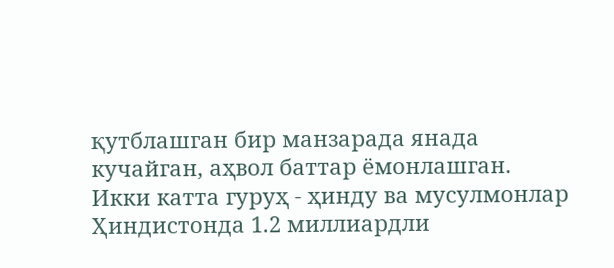қутблашган бир манзарада янада кучайган, аҳвол баттар ёмонлашган.
Икки катта гуруҳ - ҳинду ва мусулмонлар Ҳиндистонда 1.2 миллиардли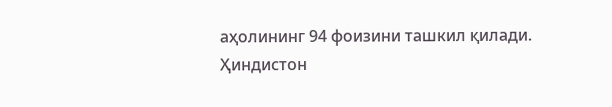аҳолининг 94 фоизини ташкил қилади.
Ҳиндистон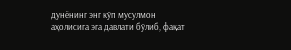дунёнинг энг кўп мусулмон аҳолисига эга давлати бўлиб, фақат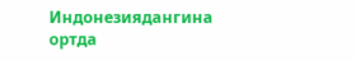Индонезиядангина ортда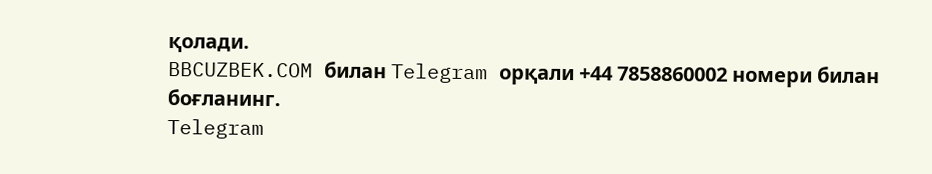қолади.
BBCUZBEK.COM билан Telegram орқали +44 7858860002 номери билан боғланинг.
Telegram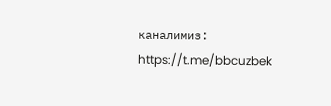каналимиз: https://t.me/bbcuzbek